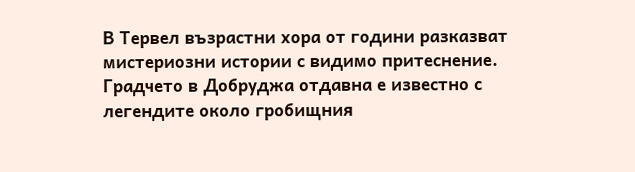В Тервел възрастни хора от години разказват мистериозни истории с видимо притеснение. Градчето в Добруджа отдавна е известно с легендите около гробищния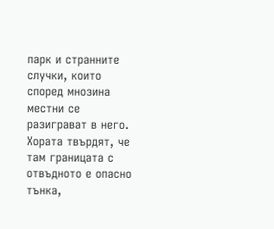парк и странните случки, които според мнозина местни се разиграват в него. Хората твърдят, че там границата с отвъдното е опасно тънка,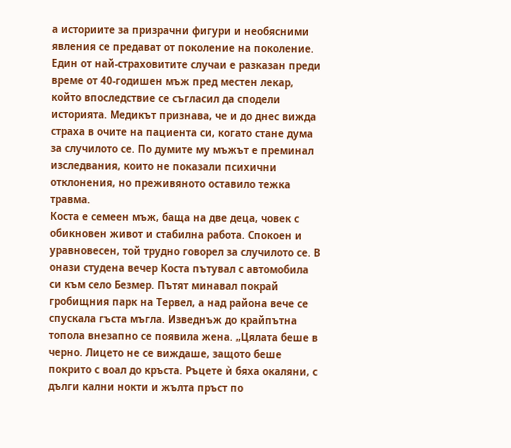а историите за призрачни фигури и необясними явления се предават от поколение на поколение.
Един от най-страховитите случаи е разказан преди време от 40-годишен мъж пред местен лекар, който впоследствие се съгласил да сподели историята. Медикът признава, че и до днес вижда страха в очите на пациента си, когато стане дума за случилото се. По думите му мъжът е преминал изследвания, които не показали психични отклонения, но преживяното оставило тежка травма.
Коста е семеен мъж, баща на две деца, човек с обикновен живот и стабилна работа. Спокоен и уравновесен, той трудно говорел за случилото се. В онази студена вечер Коста пътувал с автомобила си към село Безмер. Пътят минавал покрай гробищния парк на Тервел, а над района вече се спускала гъста мъгла. Изведнъж до крайпътна топола внезапно се появила жена. „Цялата беше в черно. Лицето не се виждаше, защото беше покрито с воал до кръста. Ръцете ѝ бяха окаляни, с дълги кални нокти и жълта пръст по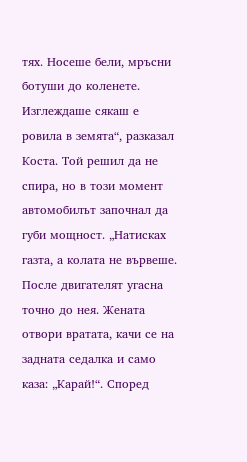тях. Носеше бели, мръсни ботуши до коленете. Изглеждаше сякаш е ровила в земята“, разказал Коста. Той решил да не спира, но в този момент автомобилът започнал да губи мощност. „Натисках газта, а колата не вървеше. После двигателят угасна точно до нея. Жената отвори вратата, качи се на задната седалка и само каза: „Карай!“. Според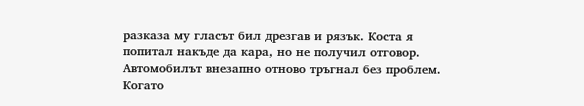разказа му гласът бил дрезгав и рязък. Коста я попитал накъде да кара, но не получил отговор. Автомобилът внезапно отново тръгнал без проблем. Когато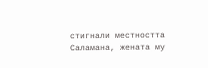стигнали местността Саламана, жената му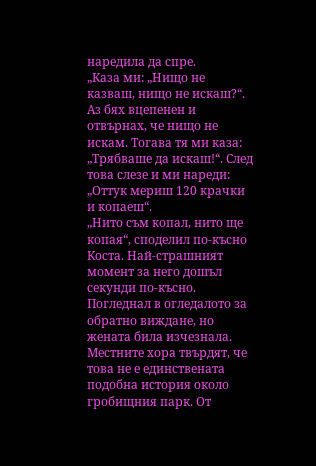наредила да спре.
„Каза ми: „Нищо не казваш, нищо не искаш?“. Аз бях вцепенен и отвърнах, че нищо не искам. Тогава тя ми каза: „Трябваше да искаш!“. След това слезе и ми нареди: „Оттук мериш 120 крачки и копаеш“.
„Нито съм копал, нито ще копая“, споделил по-късно Коста. Най-страшният момент за него дошъл секунди по-късно. Погледнал в огледалото за обратно виждане, но жената била изчезнала.
Местните хора твърдят, че това не е единствената подобна история около гробищния парк. От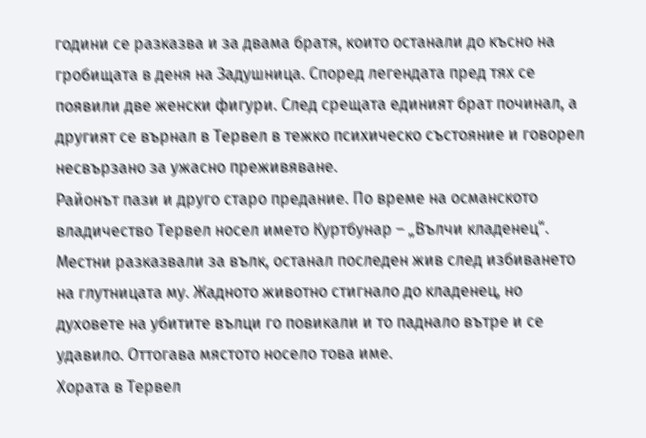години се разказва и за двама братя, които останали до късно на гробищата в деня на Задушница. Според легендата пред тях се появили две женски фигури. След срещата единият брат починал, а другият се върнал в Тервел в тежко психическо състояние и говорел несвързано за ужасно преживяване.
Районът пази и друго старо предание. По време на османското владичество Тервел носел името Куртбунар – „Вълчи кладенец“. Местни разказвали за вълк, останал последен жив след избиването на глутницата му. Жадното животно стигнало до кладенец, но духовете на убитите вълци го повикали и то паднало вътре и се удавило. Оттогава мястото носело това име.
Хората в Тервел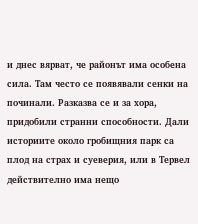и днес вярват, че районът има особена сила. Там често се появявали сенки на починали. Разказва се и за хора, придобили странни способности. Дали историите около гробищния парк са плод на страх и суеверия, или в Тервел действително има нещо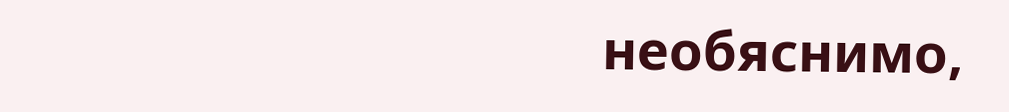необяснимо,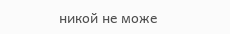никой не може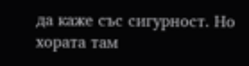да каже със сигурност. Но хората там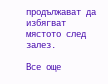продължават да избягват мястото след залез.

Все още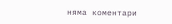няма коментари